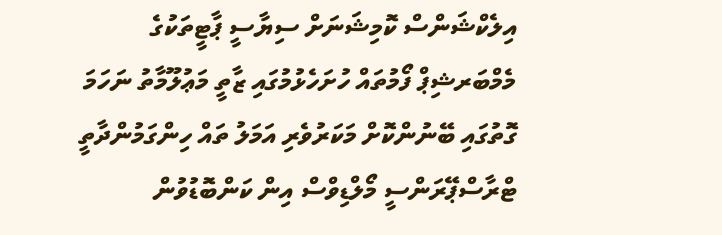އިލެކްޝަންސް ކޮމިޝަނަށް ސިޔާސީ ޕާޓީތަކުގެ މެމްބަރޝިޕް ފޯމުތައް ހުށަހެޅުމުގައި ޒާތީ މަޢުލޫމާތު ނަހަމަ ގޮތުގައި ބޭނުންކޮށް މަކަރުވެރި އަމަލު ތައް ހިންގަމުންދާތީ ޓްރާސްޕޭރަންސީ މޯލްޑިވްސް އިން ކަންބޮޑުވުން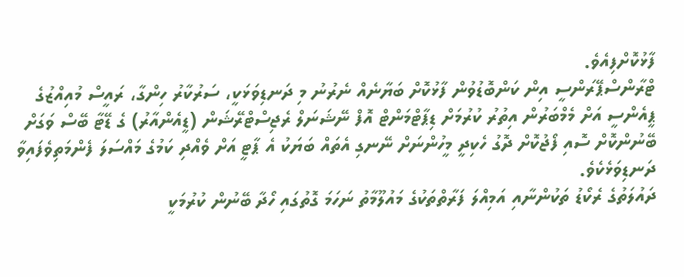ފާޅުކޮށްފިއެވެ.
ޓްރާންސްޕޭރަންސީ އިން ކަންބޮޑުވުން ފާޅުކޮށް ބަޔާނެއް ނެރުނު މި ދަނޑިވަޅަކީ، ސަރުކާރު ހިންގާ، ރައީސް މުއިއްޒުގެ ޕީއެންސީ އަށް މެމްބަރުން އިތުރު ކުރުމަށް ޑިޕާޓްމަންޓް އޮފް ނޭޝަނަލް ރެޖިސްޓްރޭޝަން (ޑީއެންއާރު) ގެ ޑޭޓާ ބޭސް ވަގަށް ބޭނުންކޮށް ސޮއި ފޯޖުކޮށް ދޮގު ހެކިދީ މީހުންނަށް ނޭނގި އެތައް ބަޔަކު އެ ޕާޓީ އަށް ވެއްދި ކަމުގެ މައްސަލަ ފެންމަތިވެފައިވާ ދަނޑިވަޅެކެވެ.
ދައުލަތުގެ ރެކޯޑު ތަކުންނާއި އަމިއްލަ ފަރާތްތަކުގެ މައުލޫމާތު ނަހަމަ ގޮތުގައި ހޯދާ ބޭނުން ކުރުމަކީ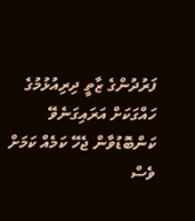ފަރުދުންގެ ޒާތީ ދިރިއުޅުމުގެ ހައްގަކަށް އަރައިގަނެވޭ ކަންބޮޑުވާން ޖެހޭ ކަމެއް ކަމަށް ވެސް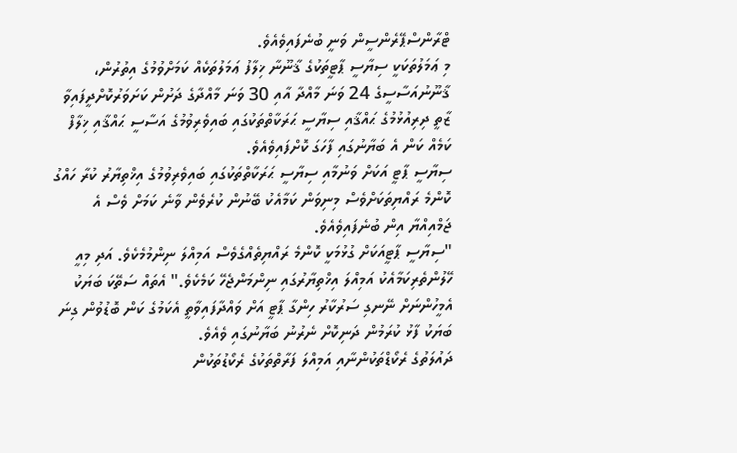ޓްރާންސްޕޭރެންސީން ވަނީ ބުނެފައިވެއެވެ.
މި ޢަމަލުތަކަކީ ސިޔާސީ ޕާޓީތަކުގެ ޤާނޫނާ ޚިލާފު ޢަމަލުތަކެއް ކަމަށްވުމުގެ އިތުރުން، ޤާނޫނުއަސާސީގެ 24 ވަނަ މާއްދާ އާއި 30 ވަނަ މާއްދާގެ ދަށުން ކަށަވަރުކޮށްދީފައިވާ ޒާތީ ދިރިއުޅުމުގެ ޙައްޤާއި ސިޔާސީ ޙަރަކާތްތަކުގައި ބައިވެރިވުމުގެ އަސާސީ ޙައްޤާއި ޚިލާފް ކަމެއް ކަން އެ ބަޔާނުގައި ފާހަގަ ކޮށްފައިވެއެވެ.
ސިޔާސީ ޕާޓީ އަކަށް ވަނުމާއި ސިޔާސީ ޙަރަކާތްތަކުގައި ބައިވެރިވުމުގެ އިޚްތިޔާރު ކުރާ ހައްގު ކޮންމެ ރައްޔިތަކަށްވެސް މިނިވަން ކަމާއެކު ބޭނުން ކުރެވެން ވާނެ ކަމަށް ވެސް އެ ޖަމްއިއްޔާ އިން ބުނެފައިވެއެވެ.
"ސިޔާސީ ޕާޓީއަކަށް ގުޅުމަކީ ކޮންމެ ރައްޔިތެއްގެވެސް އަމިއްލަ ނިންމުމެކެވެ. އަދި މިއީ ހޭލުންތެރިކަމާއެކު އަމިއްލަ އިޚްތިޔާރުގައި ނިންމަންޖެހޭ ކަމެކެވެ." އެތައް ސަތޭކަ ބަޔަކު އެމީހުންނަށް ނޭނގި ސަރުކާރު ހިންގާ ޕާޓީ އަށް ވައްދާފައިވާތީ އެކަމުގެ ކަން ބޮޑުވުން ގިނަ ބަޔަކު ފާޅު ކުރަމުން ދަނިކޮށް ނެރުނު ބަޔާނުގައި ވެއެވެ.
ދައުލަތުގެ ރެކޯޑްތަކުންނާއި އަމިއްލަ ފަރާތްތަކުގެ ރެކޯޑުތަކުން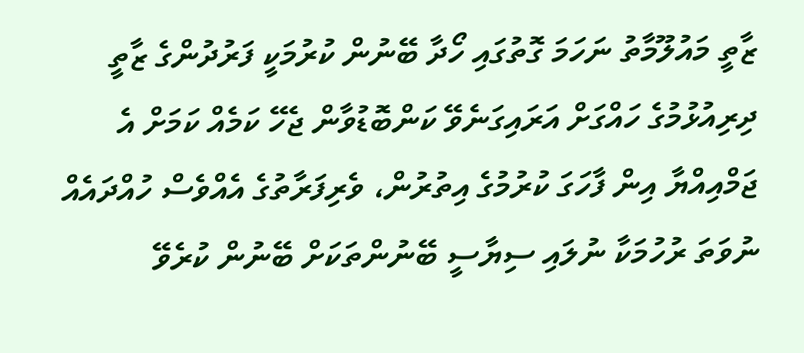ޒާތީ މައުލޫމާތު ނަހަމަ ގޮތުގައި ހޯދާ ބޭނުން ކުރުމަކީ ފަރުދުންގެ ޒާތީ ދިރިއުޅުމުގެ ހައްގަށް އަރައިގަނެވޭ ކަންބޮޑުވާން ޖެހޭ ކަމެއް ކަމަށް އެ ޖަމްއިއްޔާ އިން ފާހަގަ ކުރުމުގެ އިތުރުން، ވެރިފަރާތުގެ އެއްވެސް ހުއްދައެއް ނުވަތަ ރުހުމަކާ ނުލައި ސިޔާސީ ބޭނުންތަކަށް ބޭނުން ކުރެވޭ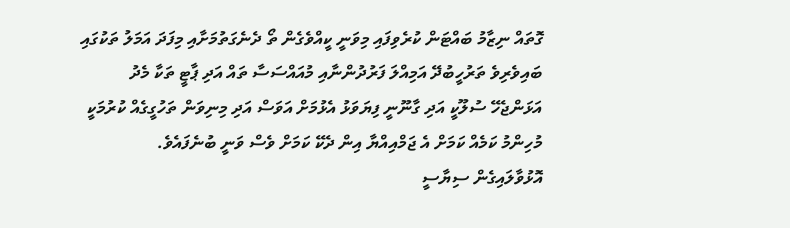ގޮތައް ނިޒާމު ބައްޓަން ކުރެވިފައި މިވަނީ ކީއްވެގެން ތޯ ދެނެގަތުމަށާއި މިފަދަ އަމަލު ތަކުގައި ބައިވެރިވެ ތަރުހީބުދޭ އަމިއްލަ ފަރުދުންނާއި މުއައްސަސާ ތައް އަދި ޕާޓީ ތަކާ މެދު އަޅަންޖެހޭ ސުލޫކީ އަދި ގާނޫނީ ފިޔަވަޅު އެޅުމަށް އަވަސް އަދި މިނިވަން ތަހުގީގެއް ކުރުމަކީ މުހިންމު ކަމެއް ކަމަށް އެ ޖަމްއިއްޔާ އިން ދެކޭ ކަމަށް ވެސް ވަނީ ބުނެފައެވެ.
އޮޅުވާލައިގެން ސިޔާސީ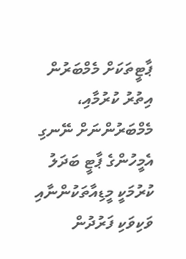ޕާޓީތަކަށް މެމްބަރުން އިތުރު ކުރުމާއި، މެމްބަރުންނަށް ނޭނގި އެމީހުންގެ ޕާޓީ ބަދަލު ކުރުމަކީ މީޑިއާތަކުންނާއި ވަކިވަކި ފަރުދުން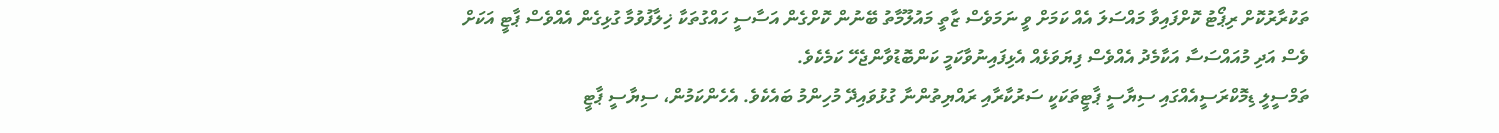ތަކުރާރުކޮށް ރިޕޯޓު ކޮށްފައިވާ މައްސަލަ އެއް ކަމަށް ވީ ނަމަވެސް ޒާތީ މައުލޫމާތު ބޭނުން ކޮށްގެން އަސާސީ ހައްގުތަކާ ޚިލާފުވުމާ ގުޅިގެން އެއްވެސް ޕާޓީ އަކަށް ވެސް އަދި މުއައްސަސާ އަކާމެދު އެއްވެސް ފިޔަވަޅެއް އެޅިފައިނުވާކަމީ ކަންބޮޑުވާންޖެހޭ ކަމެކެވެ.
ތަމްސީލީ ޑިމޮކްރަސީއެއްގައި ސިޔާސީ ޕާޓީތަކަކީ ސަރުކާރާއި ރައްޔިތުންނާ ގުޅުވައިދޭ މުހިންމު ބައެކެވެ. އެހެންކަމުން، ސިޔާސީ ޕާޓީ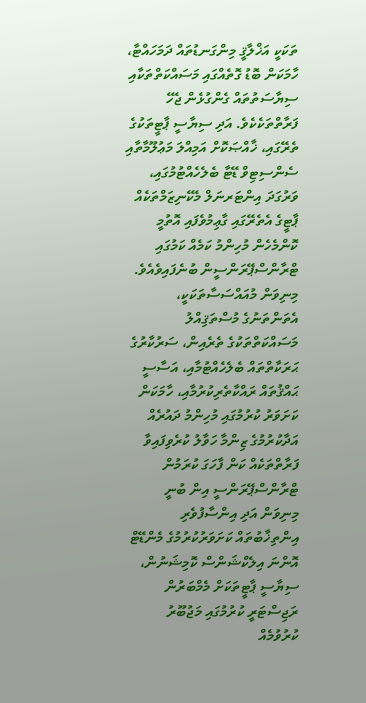ތަކަކީ އަޚްލާޤީ މިންގަނޑުތައް ދަމަހައްޓާ، ހާމަކަން ބޮޑު ގޮތެއްގައި މަސައްކަތްތަކާއި ސިޔާސަތުތައް ގެންގުޅެން ޖެހޭ ފަރާތްތަކެކެވެ. އަދި ސިޔާސީ ޕާޓީތަކުގެ ތެރޭގައި، ޚާއްޞަކޮށް އަމިއްލަ މަޢުލޫމާތާއި ސެންސިޓިވް ޑޭޓާ ބެލެހެއްޓުމުގައި، ވަރުގަދަ އިންޓަރނަލް މެކޭނިޒަމްތަކެއް ޕާޓީގެ އެތެރޭގައި ގާޢިމުވެފައި އޮތުމީ ކޮންމެހެން މުހިންމު ކަމެއް ކަމުގައި ޓްރާންސްޕޭރަންސީން ބުނެފައިވެއެވެ.
މިނިވަން މުއައްސަސާތަކަކީ، އެތަންތަނުގެ މުސްތަޤިއްލު މަސައްކަތްތަކުގެ ތެރެއިން، ސަރުކާރުގެ ޙަރަކާތްތައް ބެލެހެއްޓުމާއި، އަސާސީ ޙައްޤުތައް ރައްކާތެރިކުރުމާއި، ހާމަކަން ކަށަވަރު ކުރުމުގައި މުހިންމު ދައުރެއް އަދާކުރުމުގެ ޒިންމާ ހަވާލު ކުރެވިފައިވާ ފަރާތްތަކެއް ކަން ފާހަގަ ކުރަމުން ޓްރާންސްޕޭރަންސީ އިން ބުނީ މިނިވަން އަދި އިންސާފުވެރި އިންތިޚާބުތައް ކަށަވަރުކުރުމުގެ މެންޑޭޓް އޮންނަ އިލެކްޝަންސް ކޮމިޝަނުން، ސިޔާސީ ޕާޓީތަކަށް މެމްބަރުން ރަޖިސްޓަރީ ކުރުމުގައި މަޖުބޫރު ކުރުވުމެއް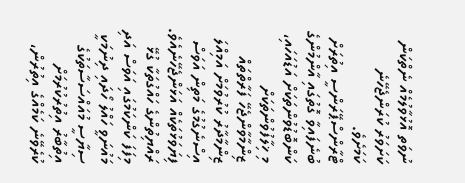ނުވަތ އޮޅުވާލުމެއް ނެތްކަން ކަށަވަރު ކުރަންޖެހޭނެ ކަމަށެވެ.
ޓްރާންސްޕޭރަންސީ އިތުރަށް ބުނެފައިވާ ގޮތުގައި އާންމުންގެ ކަންބޮޑުވުންތަކަށް އަޑުއަހައި، މި ޚިލާފުވުންތަކަށް ޒިންމާވާންޖެހޭ ފަރާތްތައް ޒިންމާދާރު ކުރުވުމަށް އަމިއްލަ އިސްނެގުމުގެ މަތިން އަވަސް ފިޔަވަޅުތަކެއް އަޅަންޖެހޭނެއެވެ. ރައްޔިތުންގެ ހައްގުތަކާ ގުޅޭ މިފަފަ ކަންކަމުގައި އަވަސް އަދި މައުނަވީ ހައްލު ހޯދައި ދިނުމަކީ ސިޔާސީ މުއައްސަސާތަކުގެ އިތުބާރު އިތުރުކުރުމަށް ކުރެވޭނެ ކަމެއްގެ އިތުރުން،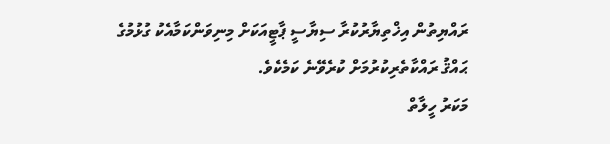ރައްޔިތުން އިޚްތިޔާރުކުރާ ސިޔާސީ ޕާޓީއަކަށް މިނިވަންކަމާއެކު ގުޅުމުގެ ޙައްޤު ރައްކާތެރިކުރުމަށް ކުރެވޭނެ ކަމެކެވެ.
މަކަރު ހީލާތް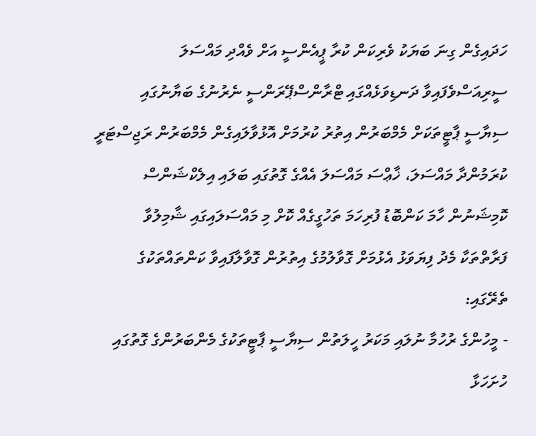ހަދައިގެން ގިނަ ބަޔަކު ވެރިކަން ކުރާ ޕީއެންސީ އަށް ވެއްދި މައްސަލަ ސީރިއަސްވެފައިވާ ދަނޑިވަޅެއްގައި ޓްރާންސްޕޭރަންސީ ނެރުނުގެ ބަޔާނުގައި ސިޔާސީ ޕާޓީތަކަށް މެމްބަރުން އިތުރު ކުރުމަށް އޮޅުވާލައިގެން މެމްބަރުން ރަޖިސްޓަރީ ކުރަމުންދާ މައްސަލަ، ޚާޢްސަ މައްސަލަ އެއްގެ ގޮތުގައި ބަލައި އިލެކްޝަންސް ކޮމިޝަނުން ހާމަ ކަންބޮޑު ފުރިހަމަ ތަހުގީގެއް ކޮށް މި މައްސަލައިގައި ޝާމިލުވާ ފަރާތްތަކާ މެދު ފިޔަވަޅު އެޅުމަށް ގޮވާލުމުގެ އިތުރުން ގޮވާލާފައިވާ ކަންތައްތަކުގެ ތެރޭގައި:
- މީހުންގެ ރުހުމާ ނުލައި މަކަރު ހީލަތުން ސިޔާސީ ޕާޓީތަކުގެ މެންބަރުންގެ ގޮތުގައި ހުށަހަޅާ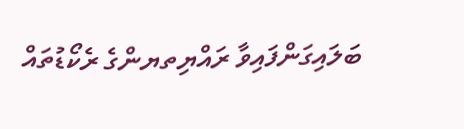ބަލައިގަންފައިވާ ރައްޔިތޔންގެ ރެކޯޑުތައް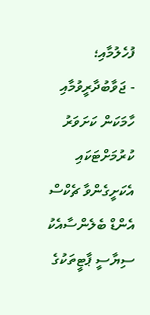ފުހެލުމާއި؛
- ޖަވާބުދާރީވުމާއި ހާމަކަން ކަށަވަރު ކުރުމަށްޓަކައި އެކަށީގެންވާ ޗެކްސް އެންޑް ބެލެންސާއެކު ސިޔާސީ ޕާޓީތަކުގެ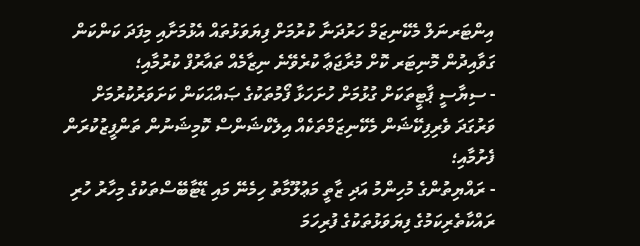އިންޓަރނަލް މެކޭނިޒަމް ހަރުދަނާ ކުރުމަށް ފިޔަވަޅުތައް އެޅުމަށާއި މިފަދަ ކަންކަން ގަވާއިދުން މޮނިޓަރ ކޮށް މުރާޖަޢާ ކުރެވޭނެ ނިޒާމެއް ތައާރުފް ކުރުމާއި؛
- ސިޔާސީ ޕާޓީތަކަށް ގުޅުމަށް ހުށަހަޅާ ފޯމުތަކުގެ ޞައްޙަކަން ކަށަވަރުކުރުމަށް ވަރުގަދަ ވެރިފިކޭޝަން މެކޭނިޒަމްތަކެއް އިލެކްޝަންސް ކޮމިޝަނުން ތަންފީޒުކުރަން ފެށުމާއި؛
- ރައްޔިތުންގެ މުހިންމު އަދި ޒާތީ މަޢުލޫމާތު ހިމެނޭ މައި ޑޭޓާބޭސްތަކުގެ މިހާރު ހުރި ރައްކާތެރިކަމުގެ ފިޔަވަޅުތަކުގެ ފުރިހަމަ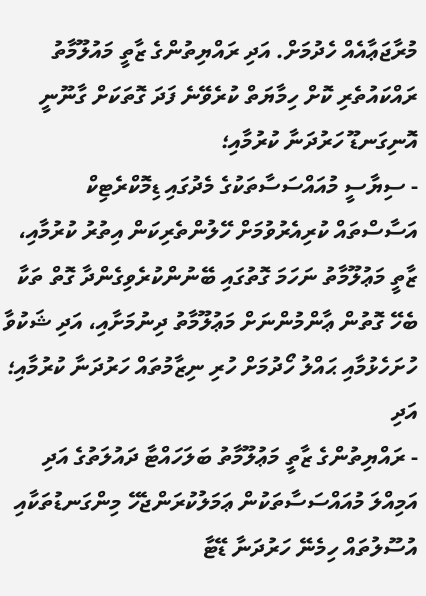މުރާޖަޢާއެއް ހެދުމަށް. އަދި ރައްޔިތުންގެ ޒާތީ މައުލޫމާތު ރައްކައުތެރި ކޮށް ހިމާޔަތް ކުރެވޭނެ ފަދަ ގޮތަކަށް ގާނޫނީ އޮނިގަނޑޫ ހަރުދަނާ ކުރުމާއި؛
- ސިޔާސީ މުއައްސަސާތަކުގެ މެދުގައި ޑިމޮކްރެޓިކް އަސާސްތައް ކުރިއެރުވުމަށް ހޭލުންތެރިކަން އިތުރު ކުރުމާއި، ޒާތީ މަޢުލޫމާތު ނަހަމަ ގޮތުގައި ބޭނުންކުރެވިގެންދާ ގޮތް ތަކާ ބެހޭ ގޮތުން ޢާންމުންނަށް މަޢުލޫމާތު ދިނުމަށާއި، އަދި ޝަކުވާ ހުށަހެޅުމާއި ޙައްލު ހޯދުމަށް ހުރި ނިޒާމުތައް ހަރުދަނާ ކުރުމާއި؛ އަދި
- ރައްޔިތުންގެ ޒާތީ މަޢުލޫމާތު ބަލަހައްޓާ ދައުލަތުގެ އަދި އަމިއްލަ މުއައްސަސާތަކުން ޢަމަލުކުރަންޖެހޭ މިންގަނޑުތަކާއި އުސޫލުތައް ހިމެނޭ ހަރުދަނާ ޑޭޓާ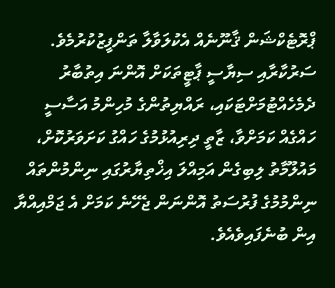ޕްރޮޓެކްޝަން ޤާނޫނެއް އެކުލަވާލާ ތަންފީޒުކުރުމެވެ.
ސަރުކާރާއި ސިޔާސީ ޕާޓީތަކަށް އޮންނަ އިތުބާރު ދެމެހެއްޓުމަށްޓަކައި، ރައްޔިތުންގެ މުހިންމު އަސާސީ ހައްގެއް ކަމަށްވާ، ޒާތީ ދިރިއުޅުމުގެ ހައްގު ކަށަވަރުކޮށް، މައުލޫމާތު ލިބިގެން އަމިއްލަ އިޚްތިޔާރުގައި ނިންމުންތައް ނިންމުމުގެ ފުރުސަތު އޮންނަން ޖެހޭނެ ކަމަށް އެ ޖަމްއިއްޔާ އިން ބުނެފައިވެއެވެ.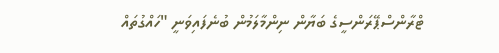ޓްރާންސްޕޭރަންސީގެ ބަޔާން ނިންމާލަމުން ބުނެފައިވަނީ "ހައްގުތައް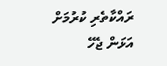ރައްކާތެރި ކުރުމަށް އަޅަން ޖެހޭ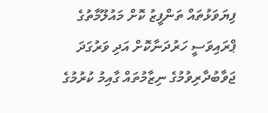ފިޔަވަޅުތައް ތަންފީޒު ކޮށް މައުލޫމާތުގެ ޕްރައިވަސީ ހަރުދަނާކޮށް އަދި ވަރުގަދަ ޖަވާބުދާރިވުމުގެ ނިޒާމުތައް ގާއިމު ކުރުމުގެ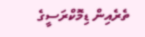ތެރެއިން ޑިމޮކްރަސީގެ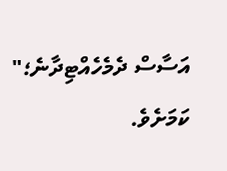އަސާސް ދެމެހެއްޓިދާނެ؛" ކަމަށެވެ.